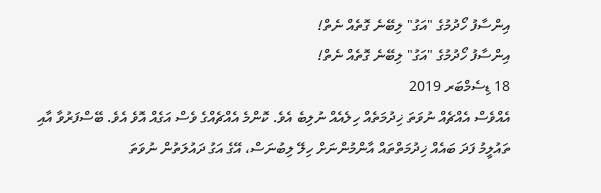އިންސާފު ހޯދުމުގެ "އަގު" ލިބޭނެ ގޮތެއް ނެތް!
އިންސާފު ހޯދުމުގެ "އަގު" ލިބޭނެ ގޮތެއް ނެތް!
18 ޑިސެމްބަރ 2019
އެއްވެސް އެއްޗެއް ނުވަތަ ޚިދުމަތެއް ހިލެއެއް ނުލިބެ އެވެ. ކޮންމެ އެއްޗެއްގެ ވެސް އަގެއް އޮވެ އެވެ. ބޭސްފަރުވާ އާއި ތައުލީމު ފަދަ ބައެއް ޚިދުމަތްތައް އާންމުންނަށް ހިލޭ ލިބުނަސް، އޭގެ އަގު ދައުލަތުން ނުވަތަ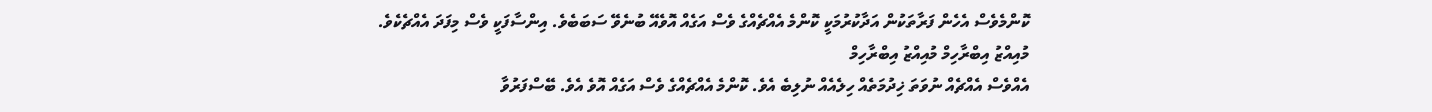ކޮންމެވެސް އެހެން ފަރާތަކުން އަދާކުރުމަކީ ކޮންމެ އެއްޗެއްގެ ވެސް އަގެއް އޮވެއޭ ބުނެވޭ ސަބަބެވެ. އިންސާފަކީ ވެސް މިފަދަ އެއްޗެކެވެ.
މުއިއްޒު އިބްރާހިމް މުއިއްޒު އިބްރާހިމް
އެއްވެސް އެއްޗެއް ނުވަތަ ޚިދުމަތެއް ހިލެއެއް ނުލިބެ އެވެ. ކޮންމެ އެއްޗެއްގެ ވެސް އަގެއް އޮވެ އެވެ. ބޭސްފަރުވާ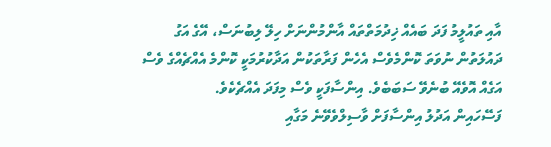އާއި ތައުލީމު ފަދަ ބައެއް ޚިދުމަތްތައް އާންމުންނަށް ހިލޭ ލިބުނަސް، އޭގެ އަގު ދައުލަތުން ނުވަތަ ކޮންމެވެސް އެހެން ފަރާތަކުން އަދާކުރުމަކީ ކޮންމެ އެއްޗެއްގެ ވެސް އަގެއް އޮވެއޭ ބުނެވޭ ސަބަބެވެ. އިންސާފަކީ ވެސް މިފަދަ އެއްޗެކެވެ.
ފަސޭހައިން އަދުލު އިންސާފަށް ވާސިލްވެވޭނެ މަގާއި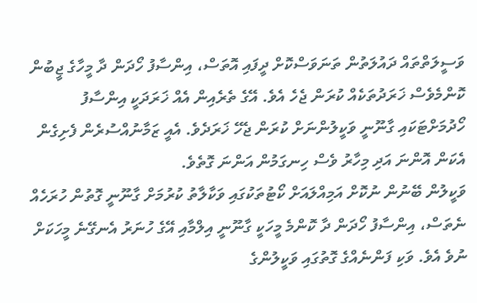ވަސީލަތްތައް ދައުލަތުން ތަނަވަސްކޮށް ދީފައި އޮތަސް، އިންސާފު ހޯދަން ދާ މީހާގެ ޖީބުން ކޮންމެވެސް ޚަރަދުތަކެއް ކުރަން ޖެހެ އެވެ. އޭގެ ތެރެއިން އެއް ޚަރަދަކީ އިންސާފު ހޯދުމަށްޓަކައި ގާނޫނީ ވަކީލުންނަށް ކުރަން ޖެހޭ ޚަރަދެވެ. އެއީ ޒަމާނުއްސުރެން ފެށިގެން އެކަން އޮންނަ އަދި މިހާރު ވެސް ހިނގަމުން އަންނަ ގޮތެވެ.
ވަކީލުން ބޭނުން ނުކޮށް އަމިއްލައަށް ކޯޓުތަކުގައި ވަކާލާތު ކުރުމަށް ގާނޫނީ ގޮތުން ހުރަހެއް ނެތަސް، އިންސާފު ހޯދަން ދާ ކޮންމެ މީހަކީ ގާނޫނީ އިލްމާއި އޭގެ ހުނަރު އެނގޭނެ މީހަކަށް ނުވެ އެވެ. ވަކި ފަންނެއްގެ ގޮތުގައި ވަކީލުންގެ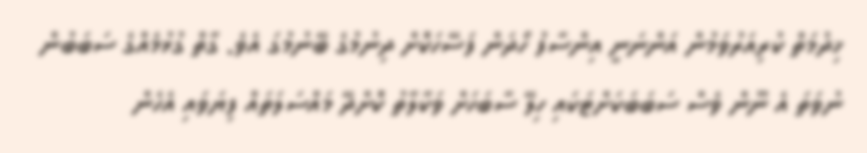ޚިދުމަތް ކުރިއަރުވަމުން އަންނަނީ އިންސާފު ހޯދަން ފަސޭހަކޮށް ދިނުމުގެ ބޭނުމުގަ އެވެ. ގާތް ގުޅުމެއްގެ ސަބަބުން ނުވަތަ އެ ނޫން ވެސް ސަބަބަކަށްޓަކައި ހިލޭ ސާބަހަށް ވަކާލާތު ކޮށްދޭ މައްސަލަތައް ފިޔަވައި އެހެން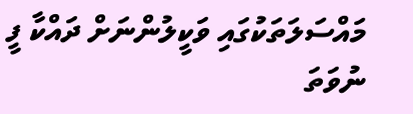މައްސަލަތަކުގައި ވަކީލުންނަށް ދައްކާ ފީ ނުވަތަ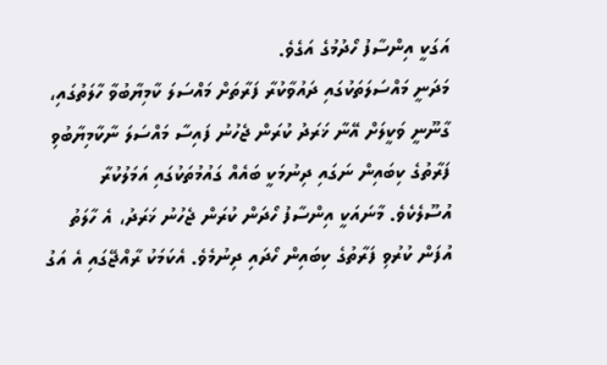އަގަކީ އިންސާފު ހޯދުމުގެ އަގެވެ.
މަދަނީ މައްސަލަތަކުގައި ދައުވާކުރާ ފަރާތަށް މައްސަލަ ކާމިޔާބުވާ ހާލަތުގައި، ގާނޫނީ ވަކީލަށް އޭނާ ޚަރަދު ކުރަން ޖެހުނު ފައިސާ މައްސަލަ ނާކާމިޔާބުވި ފަރާތުގެ ކިބައިން ނަގައި ދިނުމަކީ ބައެއް ގައުމުތަކުގައި އަމަލުކުރާ އުސޫލެކެވެ. މާނައަކީ އިންސާފު ހޯދަން ކުރަން ޖެހުނު ޚަރަދު، އެ ހާލަތު އުފަން ކުރުވި ފަރާތުގެ ކިބައިން ހޯދައި ދިނުމެވެ. އެކަމަކު ރާއްޖޭގައި އެ އަގު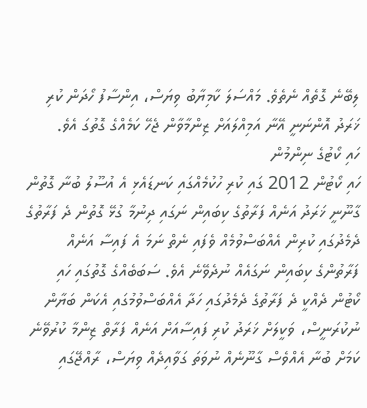ލިބޭނެ ގޮތެއް ނެތެވެ. މައްސަލަ ކާމިޔާބު ވިޔަސް، އިންސާފު ހޯދަން ކުރި ޚަރަދު އޮންނަނީ އޭނާ އަމިއްލައަށް ޒިންމާވާން ޖެހޭ ކަމެއްގެ ގޮތުގަ އެވެ.
ހައި ކޯޓުގެ ނިންމުން
ހައި ކޯޓުން 2012 ގައި ކުރި ހުކުމެއްގައި ކަނޑައެޅި އެ އުސޫލު ބުނާ ގޮތުން ގާނޫނީ ޚަރަދު އަނެއް ފަރާތުގެ ކިބައިން ނަގައި ދިނުމާ ގުޅޭ ގޮތުން ދެ ފަރާތުގެ ދެމެދުގައި ކުރިން އެއްބަސްވުމެއް ވެފައި ނެތް ނަމަ އެ ފައިސާ އަނެއް ފަރާތުންގެ ކިބައިން ނަގައެއް ނުދެވޭނެ އެވެ. ސަބަބެއްގެ ގޮތުގައި ހައި ކޯޓުން ދެއްކީ ދެ ފަރާތުގެ ދެމެދުގައި ހަދާ އެއްބަސްވުމުގައި އެކަން ބަޔާން ނުކުރަނީސް، ވަކީލަށް ޚަރަދު ކުރި ފައިސާއަށް އަނެއް ފަރާތް ޒިންމާ ކުރުވޭނެ ކަމަށް ބުނާ އެއްވެސް ގާނޫނެއް ނުވަތަ ގަވާއިދެއް ވިޔަސް، ރާއްޖޭގައި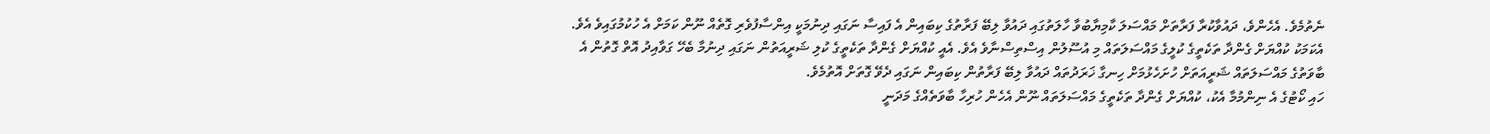ނެތުމެވެ. އެހެންވެ، ދައުވާކުރާ ފަރާތަށް މައްސަލަ ކާމިޔާބުވާ ހާލަތުގައި ދައުވާ ލިބޭ ފަރާތުގެ ކިބައިން އެ ފައިސާ ނަގައި ދިނުމަކީ އިންސާފުވެރި ގޮތެއް ނޫން ކަމަށް އެ ހުކުމުގައިވެ އެވެ.
އެކަމަކު ކުއްޔަށް ގެންދާ ތަކެތީގެ ކުލީގެ މައްސަލަތައް މި އުސޫލުން އިސްތިސްނާވެ އެވެ. އެއީ ކުއްޔަށް ގެންދާ ތަކެތީގެ ކުލި ޝަރީއަތުން ނަގައި ދިނުމާ ބެހޭ ގަވާއިދު އޮތް ގޮތުން އެ ބާވަތުގެ މައްސަލަތައް ޝަރީއަތަށް ހުށަހެޅުމަށް ހިނގާ ޚަރަދުތައް ދައުވާ ލިބޭ ފަރާތުން ކިބައިން ނަގައި ދެވޭ ގޮތަށް އޮތުމެވެ.
ހައި ކޯޓުގެ އެ ނިންމުމާ އެކު، ކުއްޔަށް ގެންދާ ތަކެތީގެ މައްސަލަތައް ނޫން އެހެން ހުރިހާ ބާވަތެއްގެ މަދަނީ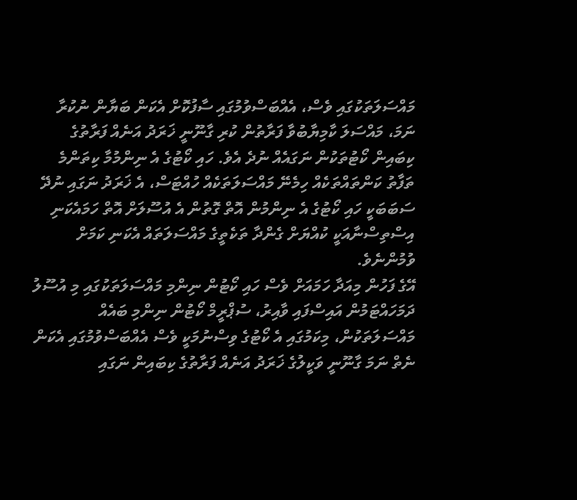މައްސަލަތަކުގައި ވެސް، އެއްބަސްވުމުގައި ސާފުކޮށް އެކަން ބަޔާން ނުކުރާ ނަމަ، މައްސަލަ ކާމިޔާބުވާ ފަރާތުން ކުރި ގާނޫނީ ޚަރަދު އަނެއް ފަރާތުގެ ކިބައިން ކޯޓުތަކުން ނަގައެއް ނުދެ އެވެ. ހައި ކޯޓުގެ އެ ނިންމުމާ ކިތަންމެ ތަފާތު ކަންތައްތަކެއް ހިމެނޭ މައްސަލަތަކެއް ހުއްޓަސް، އެ ޚަރަދު ނަގައި ނުދޭ ސަބަބަކީ ހައި ކޯޓުގެ އެ ނިންމުން އޮތް ގޮތުން އެ އުސޫލަށް އޮތް ހަމައެކަނި އިސްތިސްނާއަކީ ކުއްޔަށް ގެންދާ ތަކެތީގެ މައްސަލަތައް އެކަނި ކަމަށް ވުމުންނެވެ.
އޭގެ ފަހުން މިއަދާ ހަމައަށް ވެސް ހައި ކޯޓުން ނިންމި މައްސަލަތަކުގައި މި އުސޫލު ދަމަހައްޓަމުން އައިސްފައި ވާއިރު، ސުޕްރީމް ކޯޓުން ނިންމި ބައެއް މައްސަލަތަކުން، މިކަމުގައި އެ ކޯޓުގެ ވިސްނުމަކީ ވެސް އެއްބަސްވުމުގައި އެކަން ނެތް ނަމަ ގާނޫނީ ވަކީލުގެ ޚަރަދު އަނެއް ފަރާތުގެ ކިބައިން ނަގައި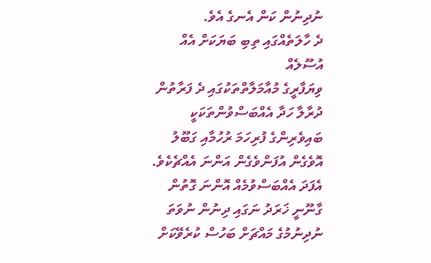ނުދިނުން ކަން އެނގެ އެވެ.
ދެ ހާލަތެއްގައި ތިބި ބަޔަކަށް އެއް އުސޫލެއް
ވިޔަފާރީގެ މުއާމަލާތްތަކުގައި ދެ ފަރާތުން ދުރާލާ ހަދާ އެއްބަސްވުންތަކަކީ ބައިވެރިންގެ ފުރިހަމަ ރުހުމާއި ގަބޫލު އޮވެގެން އުފަންވެގެން އަންނަ އެއްޗެކެވެ. އެފަދަ އެއްބަސްވުމެއް އޮންނަ ގޮތުން ގާނޫނީ ޚަރަދު ނަގައި ދިނުން ނުވަތަ ނުދިނުމުގެ މައްޗަށް ބަހުސް ކުރެވޭކަށް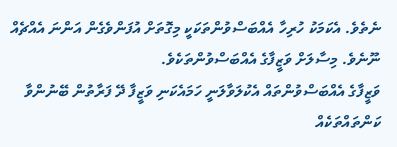ނެތެވެ. އެކަމަކު ހުރިހާ އެއްބަސްވުންތަކަކީ މިގޮތަށް އުފަންވެގެން އަންނަ އެއްޗެއް ނޫނެވެ. މިސާލަށް ވަޒީފާގެ އެއްބަސްވުންތަކެވެ.
ވަޒީފާގެ އެއްބަސްވުންތައް އެކުލަވާލަނީ ހަމައެކަނި ވަޒީފާ ދޭ ފަރާތުން ބޭނުންވާ ކަންތައްތަކެއް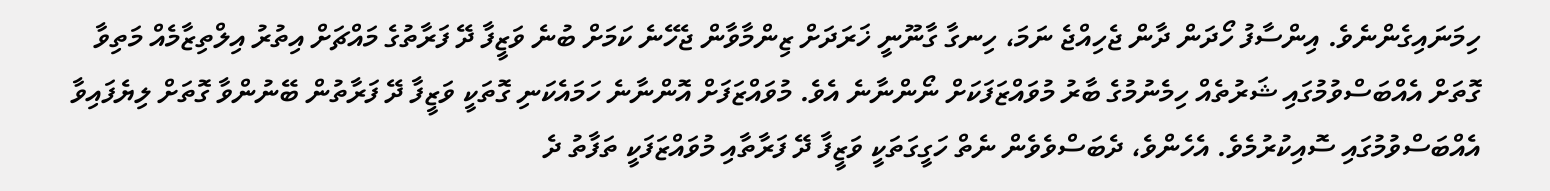ހިމަނައިގެންނެވެ. އިންސާފު ހޯދަން ދާން ޖެހިއްޖެ ނަމަ، ހިނގާ ގާނޫނީ ޚަރަދަށް ޒިންމާވާން ޖެހޭނެ ކަމަށް ބުނެ ވަޒީފާ ދޭ ފަރާތުގެ މައްޗަށް އިތުރު އިލްތިޒާމެއް މަތިވާ ގޮތަށް އެއްބަސްވުމުގައި ޝަރުތެއް ހިމެނުމުގެ ބާރު މުވައްޒަފަކަށް ނޯންނާނެ އެވެ. މުވައްޒަފަށް އޮންނާނެ ހަމައެކަނި ގޮތަކީ ވަޒީފާ ދޭ ފަރާތުން ބޭނުންވާ ގޮތަށް ލިޔެފައިވާ އެއްބަސްވުމުގައި ސޮއިކުރުމެވެ. އެހެންވެ، ދެބަސްވެވެން ނެތް ހަގީގަތަކީ ވަޒީފާ ދޭ ފަރާތާއި މުވައްޒަފަކީ ތަފާތު ދެ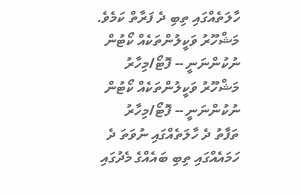ހާލަތެއްގައި ތިބި ދެ ފަރާތް ކަމެވެ.
މަޝްހޫރު ވަކީލުންތަކެއް ކޯޓުން ނުކުންނަނީ -- ފޮޓޯ/މިހާރު
މަޝްހޫރު ވަކީލުންތަކެއް ކޯޓުން ނުކުންނަނީ -- ފޮޓޯ/މިހާރު
ތަފާތު ދެ ހާލަތެއްގައި ނުވަތަ ދެ ހަމައެއްގައި ތިބި ބައެއްގެ މެދުގައި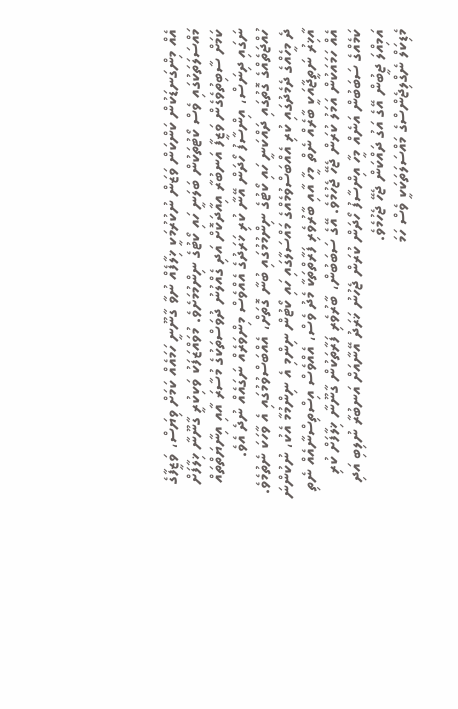އެއް މިންގަނޑަކުން ކަންކަން ވަޒަން ނުކުރުމަކީ ޚިލާފެއް ނުވާ ގާނޫނީ ހަމައެއް ކަމަށް ވިޔަސް، ވަޒީފާގެ މައްސަލަތަކުގައި ވެސް ކޯޓުތަކުން ބަލަނީ ހައި ކޯޓުގެ ނިންމުމަށެވެ. މުވައްޒަފަކު ވަކިކުރީ ގާނޫނާ ޚިލާފަށް ކަމަށް ސާބިތުވެގެން ވަޒީފާ އަނބުރާ އިއާދަކޮށް އަދި ގެއްލުނު ދުވަސްތަކުގެ މުސާރަ އާއި އިނާޔަތްތައް ނަގައި ދިނަސް، އިންސާފު ހޯދަން އޭނާ ކުރި ޚަރަދުގެ އެއްވެސް މިންވަރެއް ނަގައެއް ނުދެ އެވެ. ހުއްޖަތެއްގެ ގޮތުގައި ދައްކަނީ ހައި ކޯޓުގެ ނިންމުމުގައި ބުނާ ގޮތަށް، އެއްބަސްވުމުގައި އެ ވާހަކަ ނެތުމެވެ.
ދެ މީހެއްގެ ދެމެދުގައި ކުރި އެއްބަސްވުމެއްގެ މައްސަލާގައި ހައި ކޯޓުން ނިންމި އެ ނިންމުމާ އެކު، ނުކުންނަ އާޚިރު ނަތީޖާއަކީ ބާރެއް ނެތް މީހާ އާއި ބާރުވެރި ފަރާތްތަކާ މެދު ވެސް، އެއްވެސް އިސްތިސްނާއެއް ނެތި އެއް ހަމައަކުން އަމަލު ކުރަން ޖެހޭ ޖެހުމެވެ. އޭގެ ސަބަބުން، ބާރުވެރި ފަރާތަކުން ގާނޫނާ ޚިލާފަށް ކުރި ކަމެއްގެ ސަބަބުން އަނެއް މީހާ އިންސާފު ހޯދަން ކުރަން ޖެހުނު ޚަރަދު އޭނާއަށް އަނބުރާ ނުލިބި އަދި އަމިއްލަ ޖީބުން އޭގެ އަގު ދައްކަން ޖެހޭ ޖެހުމެވެ.
މެޑިކަލް ނެގްލިޖެންސްގެ މައްސަލަތަކަކީ ވެސް ހަމަ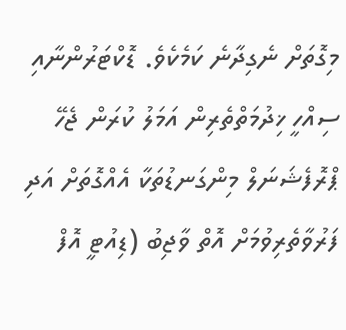މިގޮތަށް ނެގިދާނެ ކަމެކެވެ. ޑޮކްޓަރުންނާއި ސިއްހީ ޚިދުމަތްތެރިން އަމަލު ކުރަން ޖެހޭ ޕްރޮފެޝަނަލް މިންގަނޑުތަކާ އެއްގޮތަށް އަދި ފަރުވާތެރިވުމަށް އޮތް ވާޖިބު (ޑިއުޓީ އޮފް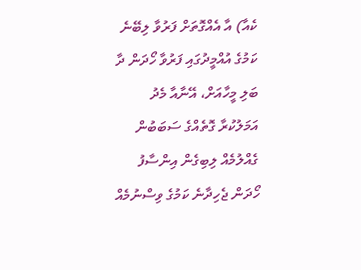ކެއާ) އާ އެއްގޮތަށް ފަރުވާ ލިބޭނެ ކަމުގެ އުއްމީދުގައި ފަރުވާ ހޯދަން ދާ ބަލި މީހާއަށް، އޭނާއާ މެދު އަމަލުކުރާ ގޮތެއްގެ ސަބަބުން ގެއްލުމެއް ލިބިގެން އިންސާފު ހޯދަން ޖެހިދާނެ ކަމުގެ ވިސްނުމެއް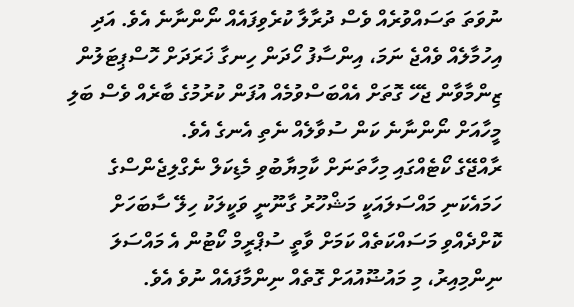ނުވަތަ ތަސައްވުރެއް ވެސް ދުރާލާ ކުރެވިފައެއް ނޯންނާނެ އެވެ. އަދި އިހުމާލެއް ވެއްޖެ ނަމަ، އިންސާފު ހޯދަން ހިނގާ ޚަރަދަށް ހޮސްޕިޓަލުން ޒިންމާވާން ޖެހޭ ގޮތަށް އެއްބަސްވުމެއް އުފަން ކުރުމުގެ ބާރެއް ވެސް ބަލި މީހާއަށް ނޯންނާނެ ކަން ސުވާލެއް ނެތި އެނގެ އެވެ.
ރާއްޖޭގެ ކޯޓެއްގައި މިހާތަނަށް ކާމިޔާބުވި މެޑިކަލް ނެގްލިޖެންސްގެ ހަމައެކަނި މައްސަލައަކީ މަޝްހޫރު ގާނޫނީ ވަކީލަކު ހިލޭ ސާބަހަށް ކޮށްދެއްވި މަސައްކަތެއް ކަމަށް ވާތީ ސުޕްރީމް ކޯޓުން އެ މައްސަލަ ނިންމިއިރު، މި މައުޟޫއުއަށް ގޮތެއް ނިންމާފައެއް ނުވެ އެވެ.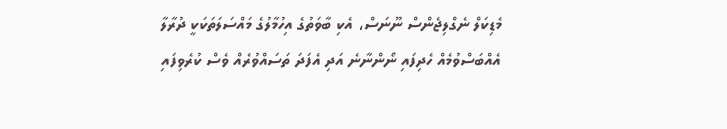މެޑިކަލް ނެގްލިޖެންސް ނޫނަސް، އެކި ބާވަތުގެ އިހުމާލުގެ މައްސަލަތަކަކީ ދުރާލާ އެއްބަސްވުމެއް ހެދިފައި ނޯންނާނެ އަދި އެފަދަ ތަސައްވުރެއް ވެސް ކުރެވިފައި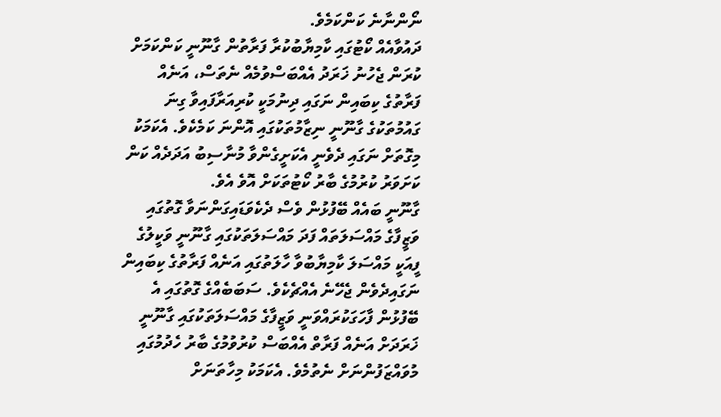ނޯންނާނެ ކަންކަމެވެ.
ދައުވާއެއް ކޯޓުގައި ކާމިޔާބުކުރާ ފަރާތުން ގާނޫނީ ކަންކަމަށް ކުރަން ޖެހުނު ޚަރަދު އެއްބަސްވުމެއް ނެތަސް، އަނެއް ފަރާތުގެ ކިބައިން ނަގައި ދިނުމަކީ ކުރިއަރާފައިވާ ގިނަ ގައުމުތަކުގެ ގާނޫނީ ނިޒާމުތަކުގައި އޮންނަ ކަމެކެވެ. އެކަމަކު މިގޮތަށް ނަގައި ދެވެނީ އެކަށީގެންވާ މުނާސިބު އަދަދެއް ކަން ކަށަވަރު ކުރުމުގެ ބާރު ކޯޓުތަކަށް އޮވެ އެވެ.
ގާނޫނީ ބައެއް ބޭފުޅުން ވެސް ދެކެވަޑައިގަންނަވާ ގޮތުގައި ވަޒީފާގެ މައްސަލަތައް ފަދަ މައްސަލަތަކުގައި ގާނޫނީ ވަކީލުގެ ފީއަކީ މައްސަލަ ކާމިޔާބުވާ ހާލަތުގައި އަނެއް ފަރާތުގެ ކިބައިން ނަގައިދެވެން ޖެހޭނެ އެއްޗެކެވެ. ސަބަބެއްގެ ގޮތުގައި އެ ބޭފުޅުން ފާހަގަކުރައްވަނީ ވަޒީފާގެ މައްސަލަތަކުގައި ގާނޫނީ ޚަރަދަށް އަނެއް ފަރާތް އެއްބަސް ކުރުވުމުގެ ބާރު ހެދުމުގައި މުވައްޒަފުންނަށް ނެތުމެވެ. އެކަމަކު މިހާތަނަށް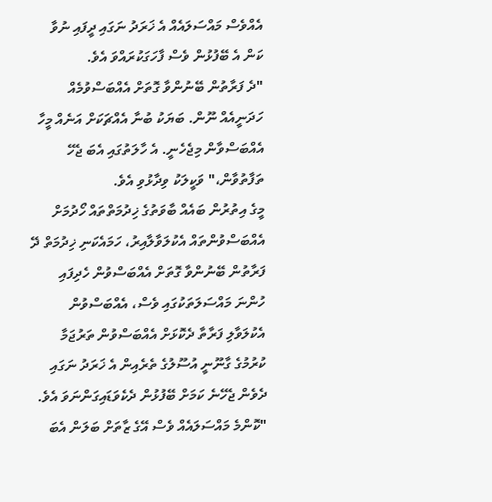އެއްވެސް މައްސަލައެއް އެ ޚަރަދު ނަގައި ދީފައި ނުވާ ކަން އެ ބޭފުޅުން ވެސް ފާހަގަކުރައްވަ އެވެ.
"ދެ ފަރާތުން ބޭނުންވާ ގޮތަށް އެއްބަސްވުމެއް ހަދަނީއެއް ނޫން. ބަޔަކު ބުނާ އެއްޗަކަށް އަނެއް މީހާ އެއްބަސްވާން މިޖެހެނީ. އެ ހާލަތުގައި އެބަ ޖެހޭ ތަފާތުވާން،" ވަކީލަކު ވިދާޅުވި އެވެ.
މީގެ އިތުރުން ބައެއް ބާވަތުގެ ޚިދުމަތްތައް ހޯދުމަށް އެއްބަސްވުންތައް އެކުލަވާލާއިރު، ހަމައެކަނި ޚިދުމަތް ދޭ ފަރާތުން ބޭނުންވާ ގޮތަށް އެއްބަސްވުން ހެދިފައި ހުންނަ މައްސަލަތަކުގައި ވެސް، އެއްބަސްވުން އެކުލަވާލި ފަރާތާ ދެކޮޅަށް އެއްބަސްވުން ތަރުޖަމާ ކުރުމުގެ ގާނޫނީ އުސޫލުގެ ތެރެއިން އެ ޚަރަދު ނަގައި ދެވެން ޖެހޭނެ ކަމަށް ބޭފުޅުން ދެކެވަޑައިގަންނަވަ އެވެ.
"ކޮންމެ މައްސަލައެއް ވެސް އޭގެ ޒާތަށް ބަލަން އެބަ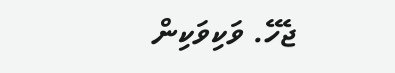ޖެހޭ. ވަކިވަކިން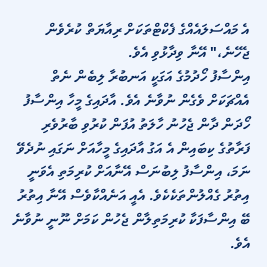އެ މައްސަލައެއްގެ ފެކްޓްތަކަށް ރިއާޔަތް ކުރެވެން ޖެހޭނެ،" އޭނާ ވިދާޅުވި އެވެ.
އިންސާފު ހޯދުމުގެ އަގަކީ އަނބުރާ ލިބެން ނެތް އެއްޗަކަށް ވެގެން ނުވާނެ އެވެ. އާދައިގެ މީހާ އިންސާފު ހޯދަން ދާން ޖެހުނު ހާލަތު އުފަން ކުރުވި ބާރުވެރި ފަރާތުގެ ކިބައިން އެ އަގު އާދައިގެ މީހާއަށް ނަގައި ނުދެވޭ ނަމަ، އިންސާފު ލިބުނަސް އޭނާއަށް ކުރިމަތި އެވަނީ އިތުރު ގެއްލުންތަކެކެވެ. އެއީ އަނެއްކާވެސް އޭނާ އިތުރު ބޭ އިންސާފަކާ ކުރިމަތިލާން ޖެހުން ކަމަށް ނޫނީ ނުވާނެ އެވެ.